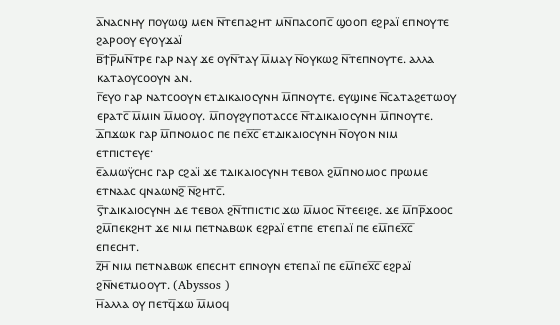ⲁ̅ⲛⲁⲥⲛⲏⲩ ⲡⲟⲩⲱϣ ⲙⲉⲛ ⲛ̅ⲧⲉⲡⲁϩⲏⲧ ⲙⲛ̅ⲡⲁⲥⲟⲡⲥ̅ ϣⲟⲟⲡ ⲉϩⲣⲁⲓ̈ ⲉⲡⲛⲟⲩⲧⲉ ϩⲁⲣⲟⲟⲩ ⲉⲩⲟⲩϫⲁⲓ̈
ⲃ̅ϯⲣ̅ⲙⲛ̅ⲧⲣⲉ ⲅⲁⲣ ⲛⲁⲩ ϫⲉ ⲟⲩⲛ̅ⲧⲁⲩ ⲙ̅ⲙⲁⲩ ⲛ̅ⲟⲩⲕⲱϩ ⲛ̅ⲧⲉⲡⲛⲟⲩⲧⲉ. ⲁⲗⲗⲁ ⲕⲁⲧⲁⲟⲩⲥⲟⲟⲩⲛ ⲁⲛ.
ⲅ̅ⲉⲩⲟ ⲅⲁⲣ ⲛⲁⲧⲥⲟⲟⲩⲛ ⲉⲧⲇⲓⲕⲁⲓⲟⲥⲩⲛⲏ ⲙ̅ⲡⲛⲟⲩⲧⲉ. ⲉⲩϣⲓⲛⲉ ⲛ̅ⲥⲁⲧⲁϩⲉⲧⲱⲟⲩ ⲉⲣⲁⲧⲥ̅ ⲙ̅ⲙⲓⲛ ⲙ̅ⲙⲟⲟⲩ. ⲙ̅ⲡⲟⲩϩⲩⲡⲟⲧⲁⲥⲥⲉ ⲛ̅ⲧⲇⲓⲕⲁⲓⲟⲥⲩⲛⲏ ⲙ̅ⲡⲛⲟⲩⲧⲉ.
ⲇ̅ⲡϫⲱⲕ ⲅⲁⲣ ⲙ̅ⲡⲛⲟⲙⲟⲥ ⲡⲉ ⲡⲉⲭ̅ⲥ̅ ⲉⲧⲇⲓⲕⲁⲓⲟⲥⲩⲛⲏ ⲛ̅ⲟⲩⲟⲛ ⲛⲓⲙ ⲉⲧⲡⲓⲥⲧⲉⲩⲉ·
ⲉ̅ⲁⲙⲱⲩ̈ⲥⲏⲥ ⲅⲁⲣ ⲥϩⲁⲓ̈ ϫⲉ ⲧⲇⲓⲕⲁⲓⲟⲥⲩⲛⲏ ⲧⲉⲃⲟⲗ ϩⲙ̅ⲡⲛⲟⲙⲟⲥ ⲡⲣⲱⲙⲉ ⲉⲧⲛⲁⲁⲥ ϥⲛⲁⲱⲛϩ̅ ⲛ̅ϩⲏⲧⲥ̅.
ⲋ̅ⲧⲇⲓⲕⲁⲓⲟⲥⲩⲛⲏ ⲇⲉ ⲧⲉⲃⲟⲗ ϩⲛ̅ⲧⲡⲓⲥⲧⲓⲥ ϫⲱ ⲙ̅ⲙⲟⲥ ⲛ̅ⲧⲉⲉⲓϩⲉ. ϫⲉ ⲙ̅ⲡⲣ̅ϫⲟⲟⲥ ϩⲙ̅ⲡⲉⲕϩⲏⲧ ϫⲉ ⲛⲓⲙ ⲡⲉⲧⲛⲁⲃⲱⲕ ⲉϩⲣⲁⲓ̈ ⲉⲧⲡⲉ ⲉⲧⲉⲡⲁⲓ̈ ⲡⲉ ⲉⲙ̅ⲡⲉⲭ̅ⲥ̅ ⲉⲡⲉⲥⲏⲧ.
ⲍ̅ⲏ̅ ⲛⲓⲙ ⲡⲉⲧⲛⲁⲃⲱⲕ ⲉⲡⲉⲥⲏⲧ ⲉⲡⲛⲟⲩⲛ ⲉⲧⲉⲡⲁⲓ̈ ⲡⲉ ⲉⲙ̅ⲡⲉⲭ̅ⲥ̅ ⲉϩⲣⲁⲓ̈ ϩⲛ̅ⲛⲉⲧⲙⲟⲟⲩⲧ. (Abyssos )
ⲏ̅ⲁⲗⲗⲁ ⲟⲩ ⲡⲉⲧϥ̅ϫⲱ ⲙ̅ⲙⲟϥ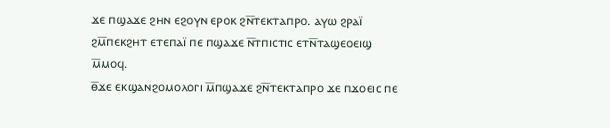ϫⲉ ⲡϣⲁϫⲉ ϩⲏⲛ ⲉϩⲟⲩⲛ ⲉⲣⲟⲕ ϩⲛ̅ⲧⲉⲕⲧⲁⲡⲣⲟ. ⲁⲩⲱ ϩⲣⲁⲓ̈ ϩⲙ̅ⲡⲉⲕϩⲏⲧ ⲉⲧⲉⲡⲁⲓ̈ ⲡⲉ ⲡϣⲁϫⲉ ⲛ̅ⲧⲡⲓⲥⲧⲓⲥ ⲉⲧⲛ̅ⲧⲁϣⲉⲟⲉⲓϣ ⲙ̅ⲙⲟϥ.
ⲑ̅ϫⲉ ⲉⲕϣⲁⲛϩⲟⲙⲟⲗⲟⲅⲓ ⲙ̅ⲡϣⲁϫⲉ ϩⲛ̅ⲧⲉⲕⲧⲁⲡⲣⲟ ϫⲉ ⲡϫⲟⲉⲓⲥ ⲡⲉ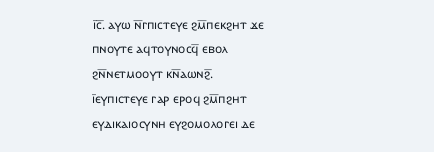ⲓ̅ⲥ̅. ⲁⲩⲱ ⲛ̅ⲅⲡⲓⲥⲧⲉⲩⲉ ϩⲙ̅ⲡⲉⲕϩⲏⲧ ϫⲉ ⲡⲛⲟⲩⲧⲉ ⲁϥⲧⲟⲩⲛⲟⲥϥ̅ ⲉⲃⲟⲗ ϩⲛ̅ⲛⲉⲧⲙⲟⲟⲩⲧ ⲕⲛ̅ⲁⲱⲛϩ̅.
ⲓ̅ⲉⲩⲡⲓⲥⲧⲉⲩⲉ ⲅⲁⲣ ⲉⲣⲟϥ ϩⲙ̅ⲡϩⲏⲧ ⲉⲩⲇⲓⲕⲁⲓⲟⲥⲩⲛⲏ ⲉⲩϩⲟⲙⲟⲗⲟⲅⲉⲓ ⲇⲉ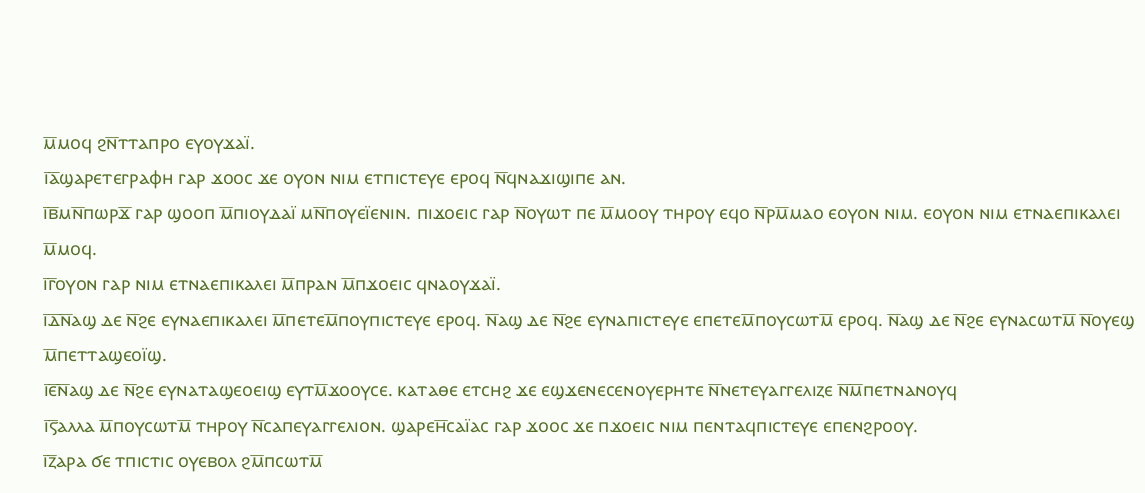ⲙ̅ⲙⲟϥ ϩⲛ̅ⲧⲧⲁⲡⲣⲟ ⲉⲩⲟⲩϫⲁⲓ̈.
ⲓ̅ⲁ̅ϣⲁⲣⲉⲧⲉⲅⲣⲁⲫⲏ ⲅⲁⲣ ϫⲟⲟⲥ ϫⲉ ⲟⲩⲟⲛ ⲛⲓⲙ ⲉⲧⲡⲓⲥⲧⲉⲩⲉ ⲉⲣⲟϥ ⲛ̅ϥⲛⲁϫⲓϣⲓⲡⲉ ⲁⲛ.
ⲓ̅ⲃ̅ⲙⲛ̅ⲡⲱⲣϫ̅ ⲅⲁⲣ ϣⲟⲟⲡ ⲙ̅ⲡⲓⲟⲩⲇⲁⲓ̈ ⲙⲛ̅ⲡⲟⲩⲉⲓ̈ⲉⲛⲓⲛ. ⲡⲓϫⲟⲉⲓⲥ ⲅⲁⲣ ⲛ̅ⲟⲩⲱⲧ ⲡⲉ ⲙ̅ⲙⲟⲟⲩ ⲧⲏⲣⲟⲩ ⲉϥⲟ ⲛ̅ⲣⲙ̅ⲙⲁⲟ ⲉⲟⲩⲟⲛ ⲛⲓⲙ. ⲉⲟⲩⲟⲛ ⲛⲓⲙ ⲉⲧⲛⲁⲉⲡⲓⲕⲁⲗⲉⲓ ⲙ̅ⲙⲟϥ.
ⲓ̅ⲅ̅ⲟⲩⲟⲛ ⲅⲁⲣ ⲛⲓⲙ ⲉⲧⲛⲁⲉⲡⲓⲕⲁⲗⲉⲓ ⲙ̅ⲡⲣⲁⲛ ⲙ̅ⲡϫⲟⲉⲓⲥ ϥⲛⲁⲟⲩϫⲁⲓ̈.
ⲓ̅ⲇ̅ⲛ̅ⲁϣ ⲇⲉ ⲛ̅ϩⲉ ⲉⲩⲛⲁⲉⲡⲓⲕⲁⲗⲉⲓ ⲙ̅ⲡⲉⲧⲉⲙ̅ⲡⲟⲩⲡⲓⲥⲧⲉⲩⲉ ⲉⲣⲟϥ. ⲛ̅ⲁϣ ⲇⲉ ⲛ̅ϩⲉ ⲉⲩⲛⲁⲡⲓⲥⲧⲉⲩⲉ ⲉⲡⲉⲧⲉⲙ̅ⲡⲟⲩⲥⲱⲧⲙ̅ ⲉⲣⲟϥ. ⲛ̅ⲁϣ ⲇⲉ ⲛ̅ϩⲉ ⲉⲩⲛⲁⲥⲱⲧⲙ̅ ⲛ̅ⲟⲩⲉϣ ⲙ̅ⲡⲉⲧⲧⲁϣⲉⲟⲓ̈ϣ.
ⲓ̅ⲉ̅ⲛ̅ⲁϣ ⲇⲉ ⲛ̅ϩⲉ ⲉⲩⲛⲁⲧⲁϣⲉⲟⲉⲓϣ ⲉⲩⲧⲙ̅ϫⲟⲟⲩⲥⲉ. ⲕⲁⲧⲁⲑⲉ ⲉⲧⲥⲏϩ ϫⲉ ⲉϣϫⲉⲛⲉⲥⲉⲛⲟⲩⲉⲣⲏⲧⲉ ⲛ̅ⲛⲉⲧⲉⲩⲁⲅⲅⲉⲗⲓⲍⲉ ⲛ̅ⲙ̅ⲡⲉⲧⲛⲁⲛⲟⲩϥ
ⲓ̅ⲋ̅ⲁⲗⲗⲁ ⲙ̅ⲡⲟⲩⲥⲱⲧⲙ̅ ⲧⲏⲣⲟⲩ ⲛ̅ⲥⲁⲡⲉⲩⲁⲅⲅⲉⲗⲓⲟⲛ. ϣⲁⲣⲉⲏ̅ⲥⲁⲓ̈ⲁⲥ ⲅⲁⲣ ϫⲟⲟⲥ ϫⲉ ⲡϫⲟⲉⲓⲥ ⲛⲓⲙ ⲡⲉⲛⲧⲁϥⲡⲓⲥⲧⲉⲩⲉ ⲉⲡⲉⲛϩⲣⲟⲟⲩ.
ⲓ̅ⲍ̅ⲁⲣⲁ ϭⲉ ⲧⲡⲓⲥⲧⲓⲥ ⲟⲩⲉⲃⲟⲗ ϩⲙ̅ⲡⲥⲱⲧⲙ̅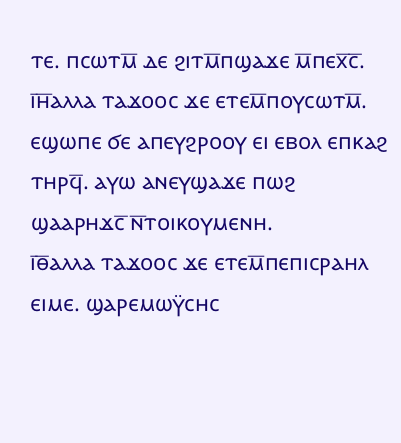ⲧⲉ. ⲡⲥⲱⲧⲙ̅ ⲇⲉ ϩⲓⲧⲙ̅ⲡϣⲁϫⲉ ⲙ̅ⲡⲉⲭ̅ⲥ̅.
ⲓ̅ⲏ̅ⲁⲗⲗⲁ ⲧⲁϫⲟⲟⲥ ϫⲉ ⲉⲧⲉⲙ̅ⲡⲟⲩⲥⲱⲧⲙ̅. ⲉϣⲱⲡⲉ ϭⲉ ⲁⲡⲉⲩϩⲣⲟⲟⲩ ⲉⲓ ⲉⲃⲟⲗ ⲉⲡⲕⲁϩ ⲧⲏⲣϥ̅. ⲁⲩⲱ ⲁⲛⲉⲩϣⲁϫⲉ ⲡⲱϩ ϣⲁⲁⲣⲏϫⲥ̅ ⲛ̅ⲧⲟⲓⲕⲟⲩⲙⲉⲛⲏ.
ⲓ̅ⲑ̅ⲁⲗⲗⲁ ⲧⲁϫⲟⲟⲥ ϫⲉ ⲉⲧⲉⲙ̅ⲡⲉⲡⲓⲥⲣⲁⲏⲗ ⲉⲓⲙⲉ. ϣⲁⲣⲉⲙⲱⲩ̈ⲥⲏⲥ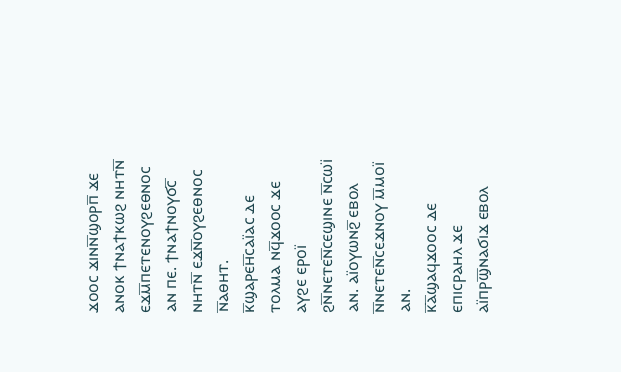ϫⲟⲟⲥ ϫⲓⲛⲛ̅ϣⲟⲣⲡ̅ ϫⲉ ⲁⲛⲟⲕ ϯⲛⲁϯⲕⲱϩ ⲛⲏⲧⲛ̅ ⲉϫⲙ̅ⲡⲉⲧⲉⲛⲟⲩϩⲉⲑⲛⲟⲥ ⲁⲛ ⲡⲉ. ϯⲛⲁϯⲛⲟⲩϭⲥ̅ ⲛⲏⲧⲛ̅ ⲉϫⲛ̅ⲟⲩϩⲉⲑⲛⲟⲥ ⲛ̅ⲁⲑⲏⲧ.
ⲕ̅ϣⲁⲣⲉⲏ̅ⲥⲁⲓ̈ⲁⲥ ⲇⲉ ⲧⲟⲗⲙⲁ ⲛϥ̅ϫⲟⲟⲥ ϫⲉ ⲁⲩϩⲉ ⲉⲣⲟⲓ̈ ϩⲛ̅ⲛⲉⲧⲉⲛ̅ⲥⲉϣⲓⲛⲉ ⲛ̅ⲥⲱⲓ̈ ⲁⲛ. ⲁⲓ̈ⲟⲩⲱⲛϩ̅ ⲉⲃⲟⲗ ⲛ̅ⲛⲉⲧⲉⲛ̅ⲥⲉϫⲛⲟⲩ ⲙ̅ⲙⲟⲓ̈ ⲁⲛ.
ⲕ̅ⲁ̅ϣⲁϥϫⲟⲟⲥ ⲇⲉ ⲉⲡⲓⲥⲣⲁⲏⲗ ϫⲉ ⲁⲓ̈ⲡⲣϣ̅ⲛⲁϭⲓϫ ⲉⲃⲟⲗ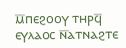ⲙ̅ⲡⲉϩⲟⲟⲩ ⲧⲏⲣϥ̅ ⲉⲩⲗⲁⲟⲥ ⲛ̅ⲁⲧⲛⲁϩⲧⲉ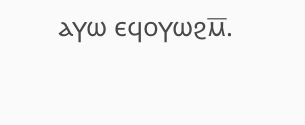ⲁⲩⲱ ⲉϥⲟⲩⲱϩⲙ̅.